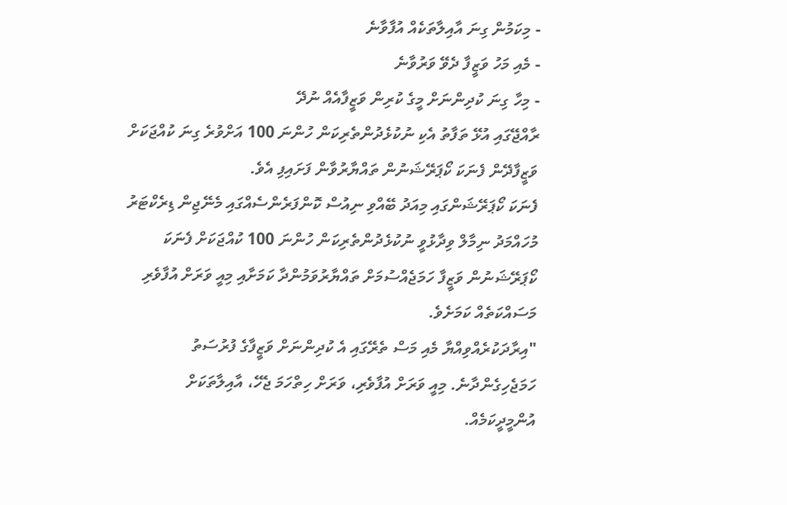- މިކަމުން ގިނަ އާއިލާތަކެއް އުފާވާނެ
- މެއި މަހު ވަޒީފާ ދެވޭ ވަރުވާނެ
- މިހާ ގިނަ ކުދިންނަށް މީގެ ކުރިން ވަޒީފާއެއް ނުދޭ
ރާއްޖޭގައި އުޅޭ ތަފާތު އެކި ނުކުޅެދުންތެރިކަން ހުންނަ 100 އަށްވުރެ ގިނަ ކުއްޖަކަށް ވަޒީފާދޭން ފެނަކަ ކޯޕަރޭޝަނުން ތައްޔާރުވާން ފަށައިފި އެވެ.
ފެނަކަ ކޯޕަރޭޝަންގައި މިއަދު ބޭއްވި ނިއުސް ކޮންފަރެންސެއްގައި މެނޭޖިން ޑިރެކްޓަރު މުހައްމަދު ނިމާލް ވިދާޅުވީ ނުކުޅެދުންތެރިކަން ހުންނަ 100 ކުއްޖަކަށް ފެނަކަ ކޯޕަރޭޝަނުން ވަޒީފާ ހަމަޖެއްސުމަށް ތައްޔާރުވަމުންދާ ކަމަށާއި މިއީ ވަރަށް އުފާވެރި މަސައްކަތެއް ކަމަށެވެ.
"އިރާދަކުރެއްވިއްޔާ މެއި މަސް ތެރޭގައި އެ ކުދިންނަށް ވަޒީފާގެ ފުރުސަތު ހަމަޖެހިގެންދާނެ. މިއީ ވަރަށް އުފާވެރި، ވަރަށް ހިތްހަމަ ޖެހޭ، އާއިލާތަކަށް އުންމީދީކަމެއް.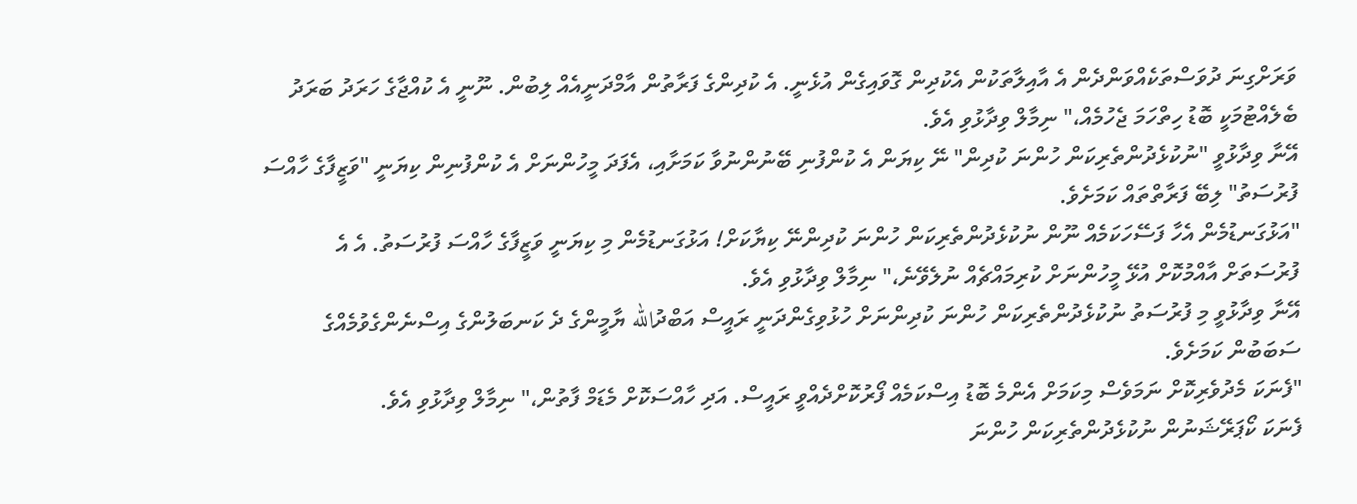ވަރަށްގިނަ ދުވަސްތަކެއްވަންދެން އެ އާއިލާތަކުން އެކުދިން ގޮވައިގެން އުޅެނީ. އެ ކުދިންގެ ފަރާތުން އާމްދަނީއެއް ލިބުން. ނޫނީ އެ ކުއްޖާގެ ހަރަދު ބަރަދު ބެލެއްޓުމަކީ ބޮޑު ހިތްހަމަ ޖެހުމެއް،" ނިމާލް ވިދާޅުވި އެވެ.
އޭނާ ވިދާޅުވީ "ނުކުޅެދުންތެރިކަން ހުންނަ ކުދިން" ނޭ ކިޔަން އެ ކުންފުނި ބޭނުންނުވާ ކަމަށާއި، އެފަދަ މީހުންނަށް އެ ކުންފުނިން ކިޔަނީ "ވަޒީފާގެ ހާއްސަ ފުރުސަތު" ލިބޭ ފަރާތްތައް ކަމަށެވެ.
"އަޅުގަނޑުމެން އެހާ ފަސޭހަކަމެއް ނޫން ނުކުޅެދުންތެރިކަން ހުންނަ ކުދިންނޭ ކިޔާކަށް! އަޅުގަނޑުމެން މި ކިޔަނީ ވަޒީފާގެ ހާއްސަ ފުރުސަތު. އެ އެ ފުރުސަތަށް އާއްމުކޮށް އުޅޭ މީހުންނަށް ކުރިމައްޗެއް ނުލެވޭނެ،" ނިމާލް ވިދާޅުވި އެވެ.
އޭނާ ވިދާޅުވީ މި ފުރުސަތު ނުކުޅެދުންތެރިކަން ހުންނަ ކުދިންނަށް ހުޅުވިގެންދަނީ ރައީސް އަބްދުالله ޔާމީންގެ ދެ ކަނބަލުންގެ އިސްނެންގެވުމެއްގެ ސަބަބުން ކަމަށެވެ.
"ފެނަކަ މެދުވެރިކޮށް ނަމަވެސް މިކަމަށް އެންމެ ބޮޑު އިސްކަމެއް ފޯރުކޮށްދެއްވީ ރައީސް. އަދި ހާއްސަކޮށް މެޑަމް ފާތުން،" ނިމާލް ވިދާޅުވި އެވެ.
ފެނަކަ ކޯޕަރޭޝަނުން ނުކުޅެދުންތެރިކަން ހުންނަ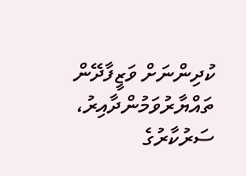ކުދިންނަށް ވަޒީފާދޭން ތައްޔާރުވަމުންދާއިރު، ސަރުކާރުގެ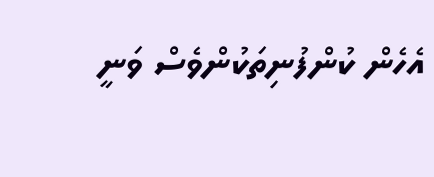އެހެން ކުންފުނިތަކުންވެސް ވަނީ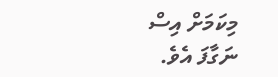މިކަމަށް އިސް ނަގާފަ އެވެ.